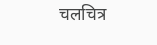चलचित्र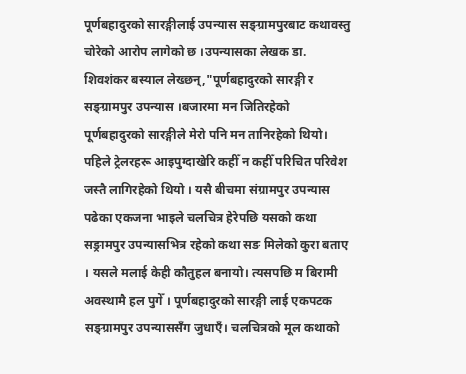पूर्णबहादुरको सारङ्गीलाई उपन्यास सङ्ग्रामपुरबाट कथावस्तु चोरेको आरोप लागेको छ ।उपन्यासका लेखक डा. शिवशंकर बस्याल लेख्छन्,"पूर्णबहादुरको सारङ्गी र सङ्ग्रामपुर उपन्यास ।बजारमा मन जितिरहेको पूर्णबहादुरको सारङ्गीले मेरो पनि मन तानिरहेको थियो। पहिले ट्रेलरहरू आइपुग्दाखेरि कहीँ न कहीँ परिचित परिवेश जस्तै लागिरहेको थियो । यसै बीचमा संग्रामपुर उपन्यास पढेका एकजना भाइले चलचित्र हेरेपछि यसको कथा सङ्रामपुर उपन्यासभित्र रहेको कथा सङ मिलेको कुरा बताए । यसले मलाई केही कौतुहल बनायो। त्यसपछि म बिरामी अवस्थामै हल पुगेँ । पूर्णबहादुरको सारङ्गी लाई एकपटक सङ्ग्रामपुर उपन्याससँग जुधाएँ। चलचित्रको मूल कथाको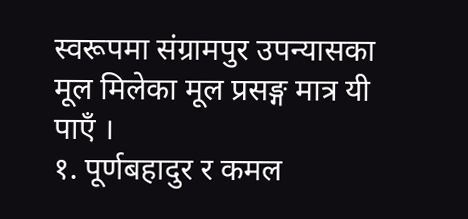स्वरूपमा संग्रामपुर उपन्यासका मूल मिलेका मूल प्रसङ्ग मात्र यी पाएँ ।
१. पूर्णबहादुर र कमल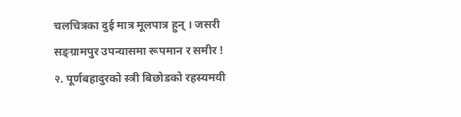चलचित्रका दुई मात्र मूलपात्र हुन् । जसरी सङ्ग्रामपुर उपन्यासमा रूपमान र समीर !
२. पूर्णबहादुरको स्त्री बिछोडको रहस्यमयी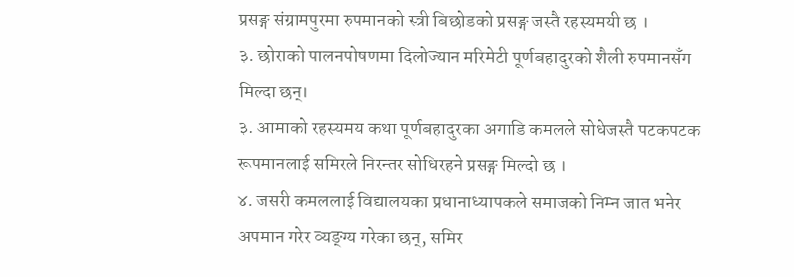प्रसङ्ग संग्रामपुरमा रुपमानको स्त्री बिछोडको प्रसङ्ग जस्तै रहस्यमयी छ ।
३. छोराको पालनपोषणमा दिलोज्यान मरिमेटी पूर्णबहादुरको शैली रुपमानसँग मिल्दा छन्।
३. आमाको रहस्यमय कथा पूर्णबहादुरका अगाडि कमलले सोधेजस्तै पटकपटक रूपमानलाई समिरले निरन्तर सोधिरहने प्रसङ्ग मिल्दो छ ।
४. जसरी कमललाई विद्यालयका प्रधानाध्यापकले समाजको निम्न जात भनेर अपमान गरेर व्यङ्ग्य गरेका छन्, समिर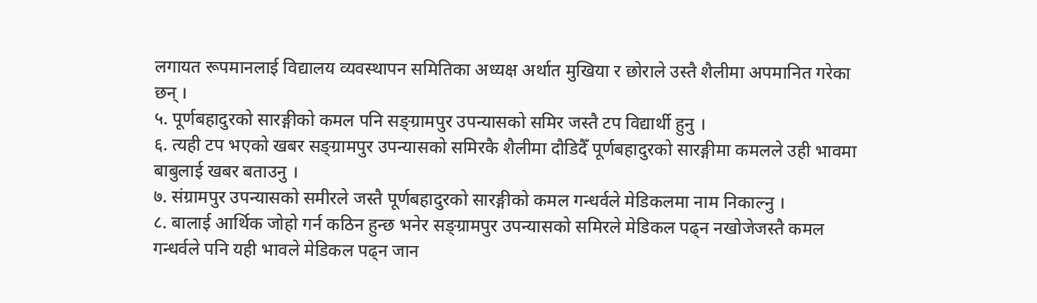लगायत रूपमानलाई विद्यालय व्यवस्थापन समितिका अध्यक्ष अर्थात मुखिया र छोराले उस्तै शैलीमा अपमानित गरेका छन् ।
५. पूर्णबहादुरको सारङ्गीको कमल पनि सङ्ग्रामपुर उपन्यासको समिर जस्तै टप विद्यार्थी हुनु ।
६. त्यही टप भएको खबर सङ्ग्रामपुर उपन्यासको समिरकै शैलीमा दौडिदैँ पूर्णबहादुरको सारङ्गीमा कमलले उही भावमा बाबुलाई खबर बताउनु ।
७. संग्रामपुर उपन्यासको समीरले जस्तै पूर्णबहादुरको सारङ्गीको कमल गन्धर्वले मेडिकलमा नाम निकाल्नु ।
८. बालाई आर्थिक जोहो गर्न कठिन हुन्छ भनेर सङ्ग्रामपुर उपन्यासको समिरले मेडिकल पढ्न नखोजेजस्तै कमल गन्धर्वले पनि यही भावले मेडिकल पढ्न जान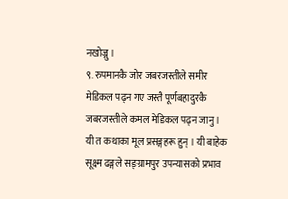नखोज्नु ।
९. रुपमानकै जोर जबरजस्तीले समीर मेडिकल पढ्न गए जस्तै पूर्णबहादुरकै जबरजस्तीले कमल मेडिकल पढ्न जानु ।
यी त कथाका मूल प्रसङ्गहरू हुन् । यी बाहेक सूक्ष्म ढङ्गले सङ्ग्रामपुर उपन्यासको प्रभाव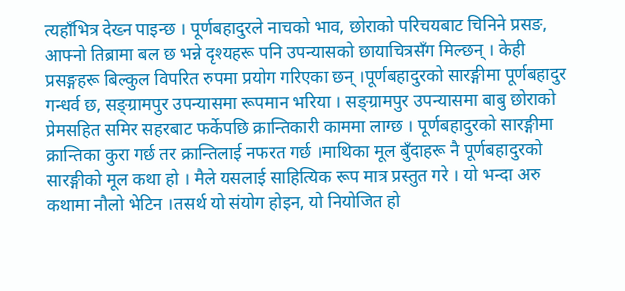त्यहाँभित्र देख्न पाइन्छ । पूर्णबहादुरले नाचको भाव, छोराको परिचयबाट चिनिने प्रसङ, आफ्नो तिब्रामा बल छ भन्ने दृश्यहरू पनि उपन्यासको छायाचित्रसँग मिल्छन् । केही प्रसङ्गहरू बिल्कुल विपरित रुपमा प्रयोग गरिएका छन् ।पूर्णबहादुरको सारङ्गीमा पूर्णबहादुर गन्धर्व छ, सङ्ग्रामपुर उपन्यासमा रूपमान भरिया । सङ्ग्रामपुर उपन्यासमा बाबु छोराको प्रेमसहित समिर सहरबाट फर्केपछि क्रान्तिकारी काममा लाग्छ । पूर्णबहादुरको सारङ्गीमा क्रान्तिका कुरा गर्छ तर क्रान्तिलाई नफरत गर्छ ।माथिका मूल बुँदाहरू नै पूर्णबहादुरको सारङ्गीको मूल कथा हो । मैले यसलाई साहित्यिक रूप मात्र प्रस्तुत गरे । यो भन्दा अरु कथामा नौलो भेटिन ।तसर्थ यो संयोग होइन, यो नियोजित हो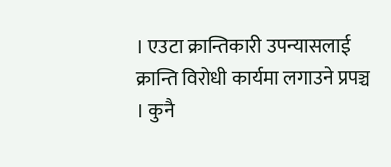। एउटा क्रान्तिकारी उपन्यासलाई क्रान्ति विरोधी कार्यमा लगाउने प्रपञ्च । कुनै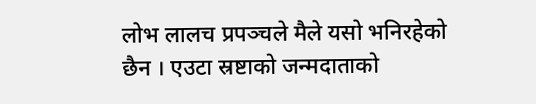लोभ लालच प्रपञ्चले मैले यसो भनिरहेको छैन । एउटा स्रष्टाको जन्मदाताको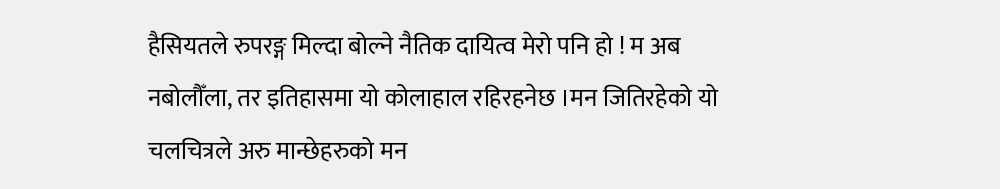हैसियतले रुपरङ्ग मिल्दा बोल्ने नैतिक दायित्व मेरो पनि हो ! म अब नबोलौँला, तर इतिहासमा यो कोलाहाल रहिरहनेछ ।मन जितिरहेको यो चलचित्रले अरु मान्छेहरुको मन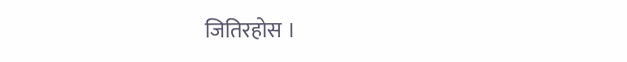जितिरहोस ।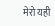मेरो यही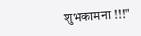शुभकामना !!!"